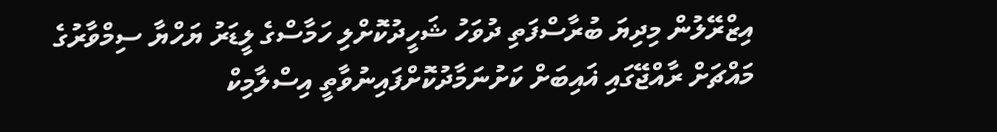އިޒްރޭލުން މިދިޔަ ބުރާސްފަތި ދުވަހު ޝަހީދުކޮށްލި ހަމާސްގެ ލީޑަރު ޔަހްޔާ ސިމްވާރުގެ މައްޗަށް ރާއްޖޭގައި ޣައިބަށް ކަށުނަމާދުކޮށްފައިނުވާތީ އިސްލާމިކް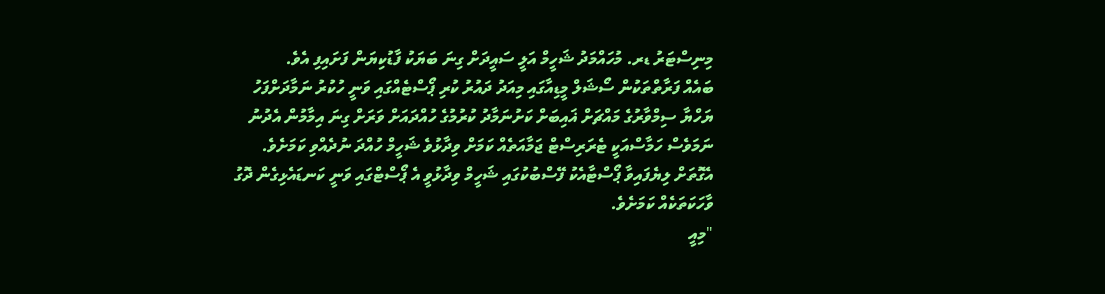މިނިސްޓަރު ޑރ. މުހައްމަދު ޝަހީމް އަލީ ސައީދަށް ގިނަ ބަޔަކު ފާޑުކިޔަން ފަށައިފި އެވެ.
ބައެއް ފަރާތްތަކުން ސޯޝަލް މީޑިއާގައި މިއަދު ދައުރު ކުރި ޕޯސްޓެއްގައި ވަނީ ހުކުރު ނަމާދަށްފަހު ޔަހްޔާ ސިމްވާރުގެ މައްޗަށް ޣައިބަށް ކަށުނަމާދު ކުރުމުގެ ހުއްދައަށް ވަރަށް ގިނަ އިމާމުން އެދުނު ނަމަވެސް ހަމާސްއަކީ ޓެރަރިސްޓް ޖަމާއަތެއް ކަމަށް ވިދާޅުވެ ޝަހީމް ހުއްދަ ނުދެއްވި ކަމަށެވެ.
އެގޮތަށް ލިޔެފައިވާ ޕޯސްޓާއެކު ފޭސްބުކުގައި ޝަހީމް ވިދާޅުވީ އެ ޕޯސްޓްގައި ވަނީ ކަނޑައެޅިގެން ދޮގު ވާހަކަތަކެއް ކަމަށެވެ.
"މިއީ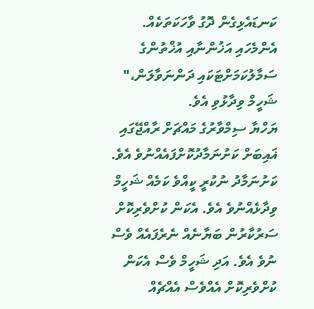ކަނޑައެޅިގެން ދޮގު ވާހަކަތަކެއް. އެންމެހައި އަޚުންނާއި އުޚްތުންގެ ސަމާލުކަމަށްޓަކައި ދަންނަވާލަން،" ޝަހީމް ވިދާޅުވި އެވެ.
ޔަހްޔާ ސިމްވާރުގެ މައްޗަށް ރާއްޖޭގައި ޣައިބަށް ކަށުނަމާދުކޮށްފައެއްނުވެ އެވެ. ކަށުނަމާދު ނުކުރީ ކީއްވެ ކަމެއް ޝަހީމް ވިދާޅެއްނުވެ އެވެ. އެކަން ކުށްވެރިކޮށް ސަރުކާރުން ބަޔާނެއް ނެރެފައެއް ވެސް ނުވެ އެވެ. އަދި ޝަހީމް ވެސް އެކަން ކުށްވެރިކޮށް އެއްވެސް އެއްޗެއް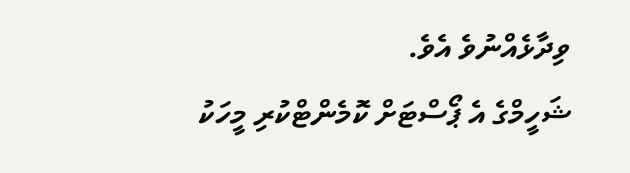ވިދާޅެއްނުވެ އެވެ.
ޝަހީމްގެ އެ ޕޯސްޓަށް ކޮމެންޓްކުރި މީހަކު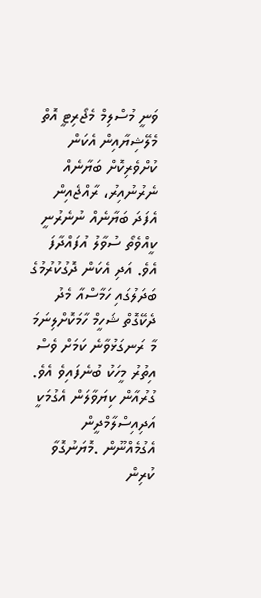ވަނީ މުސްލިމް މެޖޯރިޓީ އޮތް މެލޭޝިޔާއިން އެކަން ކުށްވެރިކޮށް ބަޔާނެއް ނެރުނުއިރު، ރާއްޖެއިން އެފަދަ ބަޔާނެއް ނުނެރުނީ ކީއްވެތޯ ސުވާލު އުފައްދާފަ އެވެ. އަދި އެކަން ދޮގުކުރުމުގެ ބަދަލުގައި ހަމާސްއާ މެދު ދެކޭގޮތް ޝަހީމް ހާމަކޮށްލިނަމަ މާ ރަނގަޅުވާނެ ކަމަށް ވެސް އިތުރު މީހަކު ބުނެފައިވެ އެވެ.
ގުރުއާން ކިޔަވާލަން އެގުމަކީ އަދިއިސްލާމްދީން އެގުމެއްނޫން .މޮޔަނުގޮވާ ކުރިން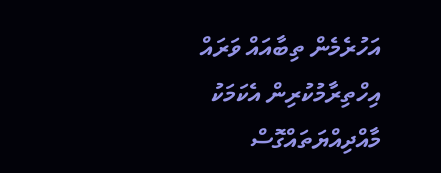އަހުރެމެން ތިބާއައް ވަރައް އިހްތިރާމުކުރިން އެކަމަކު މާއްދިއްޔަތައްގޮސް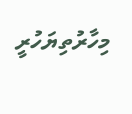މިހާރުތިޔަހުރީ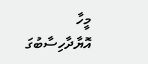މީހާ އޮޔާދާހިސާބުގަ